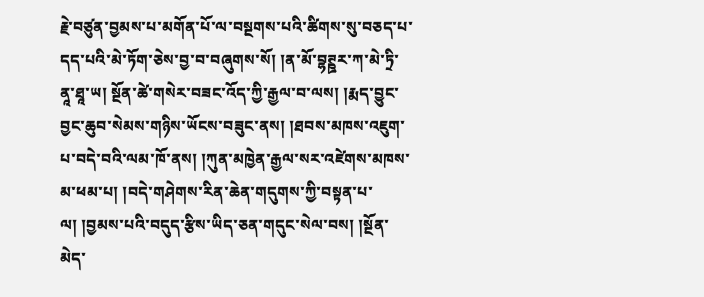རྗེ་བཙུན་བྱམས་པ་མགོན་པོ་ལ་བསྔགས་པའི་ཚིགས་སུ་བཅད་པ་དད་པའི་མེ་ཏོག་ཅེས་བྱ་བ་བཞུགས་སོ། །ན་མོ་བྷཊྛར་ཀ་མེ་ཏྲི་ནཱ་ཐཱ་ཡ། སྔོན་ཚེ་གསེར་བཟང་འོད་ཀྱི་རྒྱལ་བ་ལས། །རྨད་བྱུང་བྱང་ཆུབ་སེམས་གཉིས་ཡོངས་བཟུང་ནས། །ཐབས་མཁས་འཇུག་པ་བདེ་བའི་ལམ་ཁོ་ནས། །ཀུན་མཁྱེན་རྒྱལ་སར་འཛེགས་མཁས་མ་ཕམ་པ། །བདེ་གཤེགས་རིན་ཆེན་གདུགས་ཀྱི་བསྟན་པ་ལ། །བྱམས་པའི་བདུད་རྩིས་ཡིད་ཅན་གདུང་སེལ་བས། །སྔོན་མེད་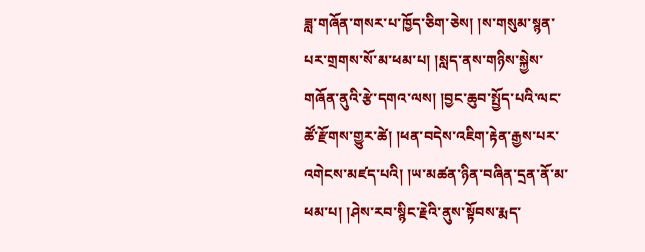ཟླ་གཞོན་གསར་པ་ཁྱོད་ཅིག་ཅེས། །ས་གསུམ་སྙན་པར་གྲགས་སོ་མ་ཕམ་པ། །སླད་ནས་གཉིས་སྐྱེས་གཞོན་ནུའི་རྩེ་དགའ་ལས། །བྱང་ཆུབ་སྤྱོད་པའི་ལང་ཚོ་རྫོགས་གྱུར་ཚེ། །ཕན་བདེས་འཇིག་རྟེན་རྒྱས་པར་འགེངས་མཛད་པའི། །ཡ་མཚན་ཉིན་བཞིན་དྲན་ནོ་མ་ཕམ་པ། །ཤེས་རབ་སྙིང་རྗེའི་ནུས་སྟོབས་རྨད་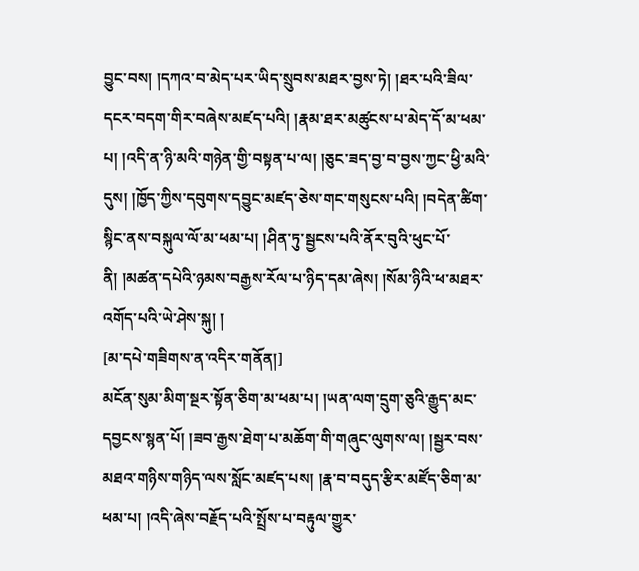བྱུང་བས། །དཀའ་བ་མེད་པར་ཡིད་སྲུབས་མཐར་བྱས་ཏེ། །ཐར་པའི་ཟིལ་དངར་བདག་གིར་བཞེས་མཛད་པའི། །རྣམ་ཐར་མཚུངས་པ་མེད་དོ་མ་ཕམ་པ། །འདི་ན་ཉི་མའི་གཉེན་གྱི་བསྟན་པ་ལ། །ཅུང་ཟད་བྱ་བ་བྱས་ཀྱང་ཕྱི་མའི་དུས། །ཁྱོད་ཀྱིས་དབུགས་དབྱུང་མཛད་ཅེས་གང་གསུངས་པའི། །བདེན་ཚིག་སྙིང་ནས་བསྐུལ་ལོ་མ་ཕམ་པ། །ཤིན་ཏུ་སྦྱངས་པའི་ནོར་བུའི་ཕུང་པོ་ནི། །མཚན་དཔེའི་ཉམས་བརྒྱས་རོལ་པ་ཉིད་དམ་ཞེས། །སོམ་ཉིའི་ཕ་མཐར་འགོད་པའི་ཡེ་ཤེས་སྐུ། །
[མ་དཔེ་གཟིགས་ན་འདིར་གནོན།]
མངོན་སུམ་མིག་སྔར་སྟོན་ཅིག་མ་ཕམ་པ། །ཡན་ལག་དྲུག་ཅུའི་རྒྱུད་མང་དབྱངས་སྙན་པོ། །ཟབ་རྒྱས་ཐེག་པ་མཆོག་གི་གཞུང་ལུགས་ལ། །སྦྱར་བས་མཐའ་གཉིས་གཉིད་ལས་སློང་མཛད་པས། །རྣ་བ་བདུད་རྩིར་མཛོད་ཅིག་མ་ཕམ་པ། །འདི་ཞེས་བརྗོད་པའི་སྤྲོས་པ་བརྟུལ་གྱུར་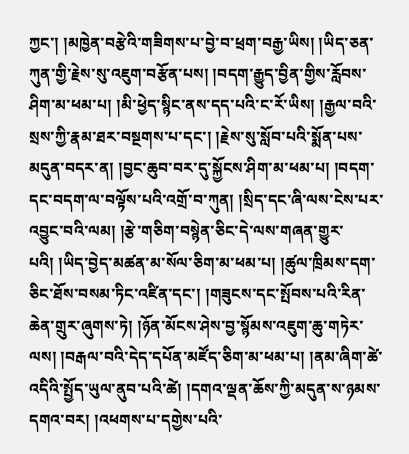ཀྱང་། །མཁྱེན་བརྩེའི་གཟིགས་པ་བྱེ་བ་ཕྲག་བརྒྱ་ཡིས། །ཡིད་ཅན་ཀུན་གྱི་རྗེས་སུ་འཇུག་བརྩོན་པས། །བདག་རྒྱུད་བྱིན་གྱིས་རློབས་ཤིག་མ་ཕམ་པ། །མི་ཕྱེད་སྙིང་ནས་དད་པའི་ང་རོ་ཡིས། །རྒྱལ་བའི་སྲས་ཀྱི་རྣམ་ཐར་བསྔགས་པ་དང་། །རྗེས་སུ་སློབ་པའི་སྨོན་པས་མདུན་བདར་ན། །བྱང་ཆུབ་བར་དུ་སྐྱོངས་ཤིག་མ་ཕམ་པ། །བདག་དང་བདག་ལ་བལྟོས་པའི་འགྲོ་བ་ཀུན། །སྲིད་དང་ཞི་ལས་ངེས་པར་འབྱུང་བའི་ལམ། །རྩེ་གཅིག་བསྙེན་ཅིང་དེ་ལས་གཞན་གྱུར་པའི། །ཡིད་བྱེད་མཚན་མ་སོལ་ཅིག་མ་ཕམ་པ། །ཚུལ་ཁྲིམས་དག་ཅིང་ཐོས་བསམ་ཏིང་འཛིན་དང་། །གཟུངས་དང་སྤོབས་པའི་རིན་ཆེན་གྲུར་ཞུགས་ཏེ། །ཉོན་མོངས་ཤེས་བྱ་སྙོམས་འཇུག་ཆུ་གཏེར་ལས། །བརྒལ་བའི་དེད་དཔོན་མཛོད་ཅིག་མ་ཕམ་པ། །ནམ་ཞིག་ཚེ་འདིའི་སྤྱོད་ཡུལ་ནུབ་པའི་ཚེ། །དགའ་ལྡན་ཆོས་ཀྱི་མདུན་ས་ཉམས་དགའ་བར། །འཕགས་པ་དགྱེས་པའི་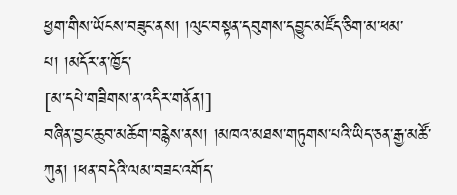ཕྱག་གིས་ཡོངས་བཟུང་ནས། །ལུང་བསྟན་དབུགས་དབྱུང་མཛོད་ཅིག་མ་ཕམ་པ། །མདོར་ན་ཁྱོད་
[མ་དཔེ་གཟིགས་ན་འདིར་གནོན།]
བཞིན་བྱང་ཆུབ་མཆོག་བརྙེས་ནས། །མཁའ་མཐས་གཏུགས་པའི་ཡིད་ཅན་རྒྱ་མཚོ་ཀུན། །ཕན་བདེའི་ལམ་བཟང་འགོད་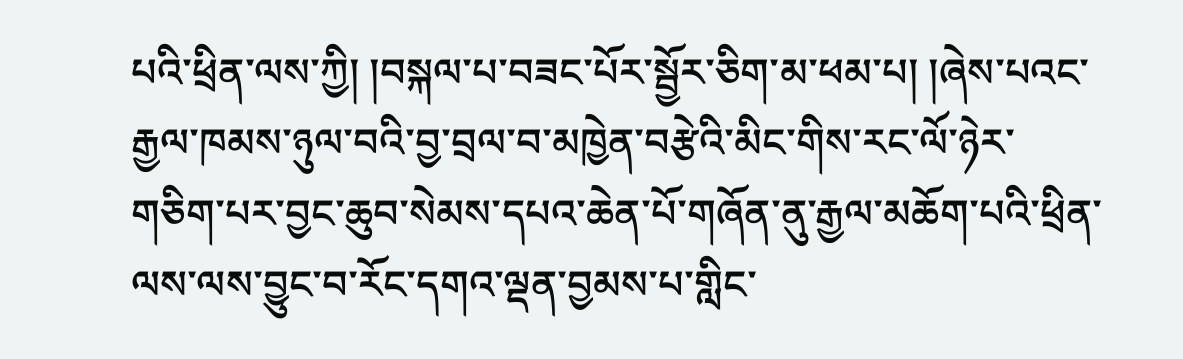པའི་ཕྲིན་ལས་ཀྱི། །བསྐལ་པ་བཟང་པོར་སྦྱོར་ཅིག་མ་ཕམ་པ། །ཞེས་པའང་རྒྱལ་ཁམས་ཉུལ་བའི་བྱ་བྲལ་བ་མཁྱེན་བརྩེའི་མིང་གིས་རང་ལོ་ཉེར་གཅིག་པར་བྱང་ཆུབ་སེམས་དཔའ་ཆེན་པོ་གཞོན་ནུ་རྒྱལ་མཆོག་པའི་ཕྲིན་ལས་ལས་བྱུང་བ་རོང་དགའ་ལྡན་བྱམས་པ་གླིང་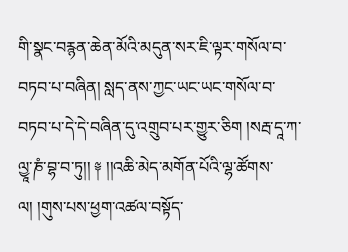གི་སྣང་བརྙན་ཆེན་མོའི་མདུན་སར་ཇི་ལྟར་གསོལ་བ་བཏབ་པ་བཞིན། སླད་ནས་ཀྱང་ཡང་ཡང་གསོལ་བ་བཏབ་པ་དེ་དེ་བཞིན་དུ་འགྲུབ་པར་གྱུར་ཅིག །སརྦ་དཱ་ཀ་ལྱཱ་ཎཾ་བྷ་བ་ཏུ།། ༈ །།འཆི་མེད་མགོན་པོའི་ལྷ་ཚོགས་ལ། །གུས་པས་ཕྱག་འཚལ་བསྟོད་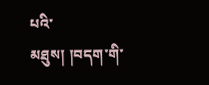པའི་མཐུས། །བདག་གི་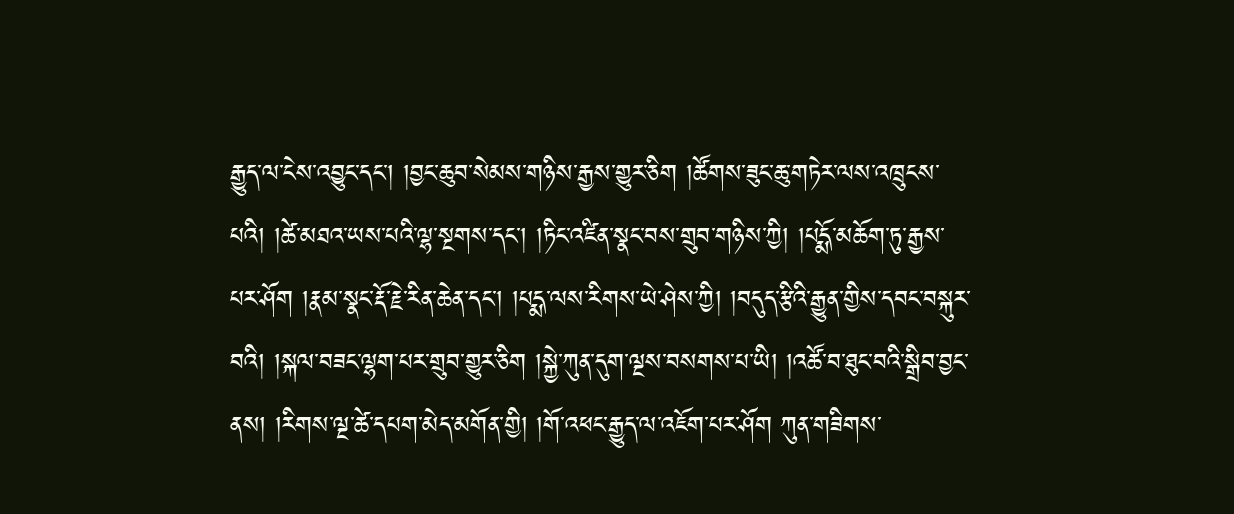རྒྱུད་ལ་ངེས་འབྱུང་དང་། །བྱང་ཆུབ་སེམས་གཉིས་རྒྱས་གྱུར་ཅིག །ཚོགས་ཟུང་ཆུ་གཏེར་ལས་འཁྲུངས་པའི། །ཚེ་མཐའ་ཡས་པའི་ལྷ་སྔགས་དང་། །ཏིང་འཛིན་སྣང་བས་གྲུབ་གཉིས་ཀྱི། །པདྨོ་མཆོག་ཏུ་རྒྱས་པར་ཤོག །རྣམ་སྣང་རྡོ་རྗེ་རིན་ཆེན་དང་། །པདྨ་ལས་རིགས་ཡེ་ཤེས་ཀྱི། །བདུད་རྩིའི་རྒྱུན་གྱིས་དབང་བསྐུར་བའི། །སྐལ་བཟང་ལྷག་པར་གྲུབ་གྱུར་ཅིག །སྐྱེ་ཀུན་དུག་ལྔས་བསགས་པ་ཡི། །འཚོ་བ་ཐུང་བའི་སྒྲིབ་བྱང་ནས། །རིགས་ལྔ་ཚེ་དཔག་མེད་མགོན་གྱི། །གོ་འཕང་རྒྱུད་ལ་འཇོག་པར་ཤོག ཀུན་གཟིགས་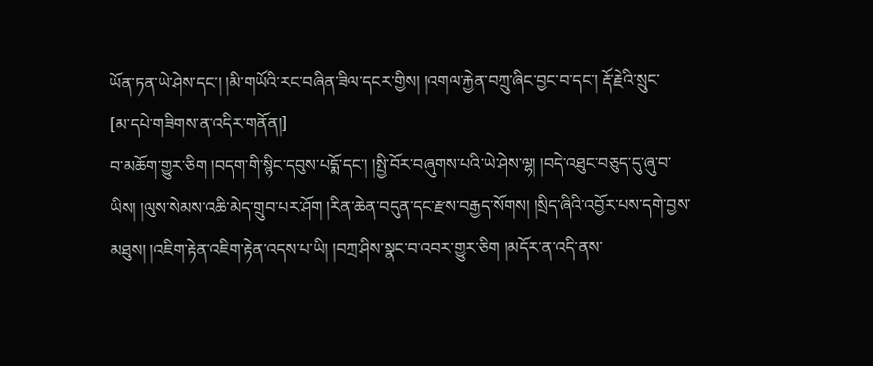ཡོན་ཏན་ཡེ་ཤེས་དང་། །མི་གཡོའི་རང་བཞིན་ཟིལ་དངར་གྱིས། །འགལ་རྐྱེན་བཀྲུ་ཞིང་བྱང་བ་དང་། རྡོ་རྗེའི་སྲུང་
[མ་དཔེ་གཟིགས་ན་འདིར་གནོན།]
བ་མཆོག་གྱུར་ཅིག །བདག་གི་སྙིང་དབུས་པདྨོ་དང་། །སྤྱི་བོར་བཞུགས་པའི་ཡེ་ཤེས་ལྷ། །བདེ་འཐུང་བཅུད་དུ་ཞུ་བ་ཡིས། །ལུས་སེམས་འཆི་མེད་གྲུབ་པར་ཤོག །རིན་ཆེན་བདུན་དང་རྫས་བརྒྱད་སོགས། །སྲིད་ཞིའི་འབྱོར་པས་དགེ་བྱས་མཐུས། །འཇིག་རྟེན་འཇིག་རྟེན་འདས་པ་ཡི། །བཀྲ་ཤིས་སྣང་བ་འབར་གྱུར་ཅིག །མདོར་ན་འདི་ནས་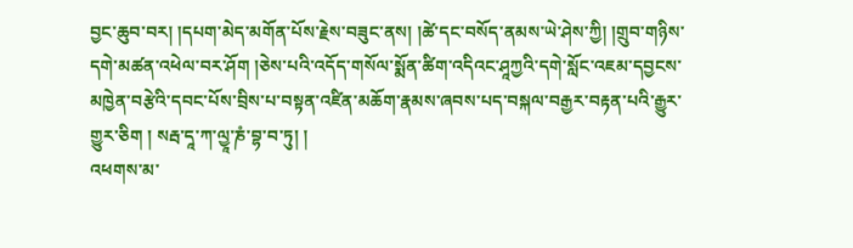བྱང་ཆུབ་བར། །དཔག་མེད་མགོན་པོས་རྗེས་བཟུང་ནས། །ཚེ་དང་བསོད་ནམས་ཡེ་ཤེས་ཀྱི། །གྲུབ་གཉིས་དགེ་མཚན་འཕེལ་བར་ཤོག །ཅེས་པའི་འདོད་གསོལ་སྨོན་ཚིག་འདིའང་ཤཱཀྱའི་དགེ་སློང་འཇམ་དབྱངས་མཁྱེན་བརྩེའི་དབང་པོས་བྲིས་པ་བསྟན་འཛིན་མཆོག་རྣམས་ཞབས་པད་བསྐལ་བརྒྱར་བརྟན་པའི་རྒྱུར་གྱུར་ཅིག ། སརྦ་དཱ་ཀ་ལྱཱ་ཎཾ་བྷ་བ་ཏུ། །
འཕགས་མ་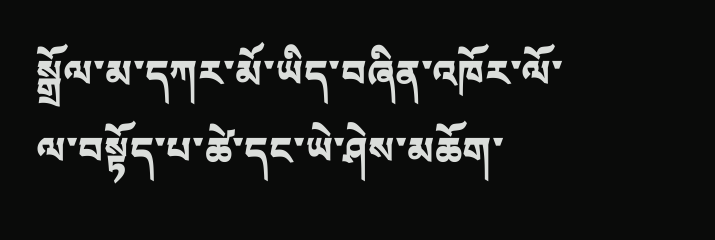སྒྲོལ་མ་དཀར་མོ་ཡིད་བཞིན་འཁོར་ལོ་ལ་བསྟོད་པ་ཚེ་དང་ཡེ་ཤེས་མཆོག་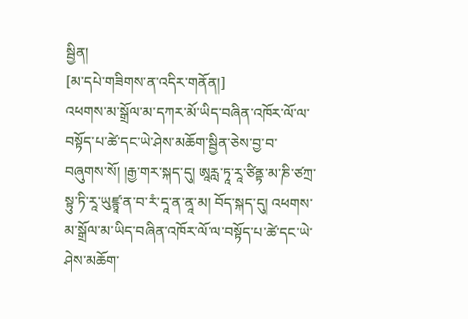སྦྱིན།
[མ་དཔེ་གཟིགས་ན་འདིར་གནོན།]
འཕགས་མ་སྒྲོལ་མ་དཀར་མོ་ཡིད་བཞིན་འཁོར་ལོ་ལ་བསྟོད་པ་ཚེ་དང་ཡེ་ཤེས་མཆོག་སྦྱིན་ཅེས་བྱ་བ་བཞུགས་སོ། །རྒྱ་གར་སྐད་དུ། ཨཱརླ་ཏཱ་རཱ་ཙིནྟ་མ་ཎི་ཙཀྲ་སྟུ་ཏི་རཱ་ཡུཛྙཱ་ན་བ་རཾ་དཱ་ན་ནཱ་མ། བོད་སྐད་དུ། འཕགས་མ་སྒྲོལ་མ་ཡིད་བཞིན་འཁོར་ལོ་ལ་བསྟོད་པ་ཚེ་དང་ཡེ་ཤེས་མཆོག་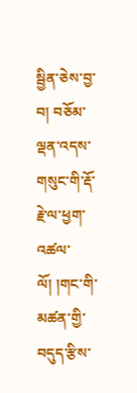སྦྱིན་ཅེས་བྱ་བ། བཅོམ་ལྡན་འདས་གསུང་གི་རྡོ་རྗེ་ལ་ཕྱག་འཚལ་ལོ། །གང་གི་མཚན་གྱི་བདུད་རྩིས་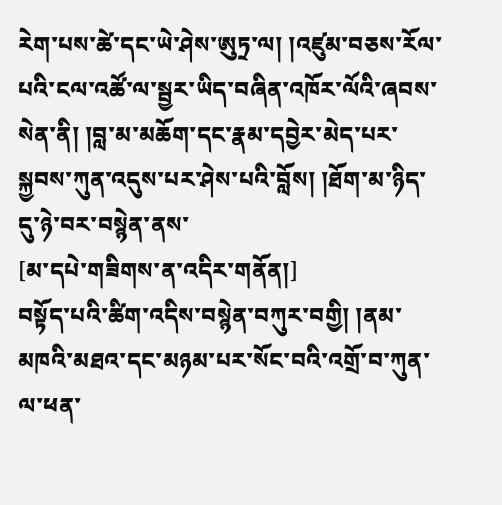རེག་པས་ཚེ་དང་ཡེ་ཤེས་ཨུཏྲ་ལ། །འཛུམ་བཅས་རོལ་པའི་ངལ་འཚོ་ལ་སྦྱར་ཡིད་བཞིན་འཁོར་ལོའི་ཞབས་སེན་ནི། །བླ་མ་མཆོག་དང་རྣམ་དབྱེར་མེད་པར་སྐྱབས་ཀུན་འདུས་པར་ཤེས་པའི་བློས། །ཐོག་མ་ཉིད་དུ་ཉེ་བར་བསྙེན་ནས་
[མ་དཔེ་གཟིགས་ན་འདིར་གནོན།]
བསྟོད་པའི་ཚིག་འདིས་བསྙེན་བཀུར་བགྱི། །ནམ་མཁའི་མཐའ་དང་མཉམ་པར་སོང་བའི་འགྲོ་བ་ཀུན་ལ་ཕན་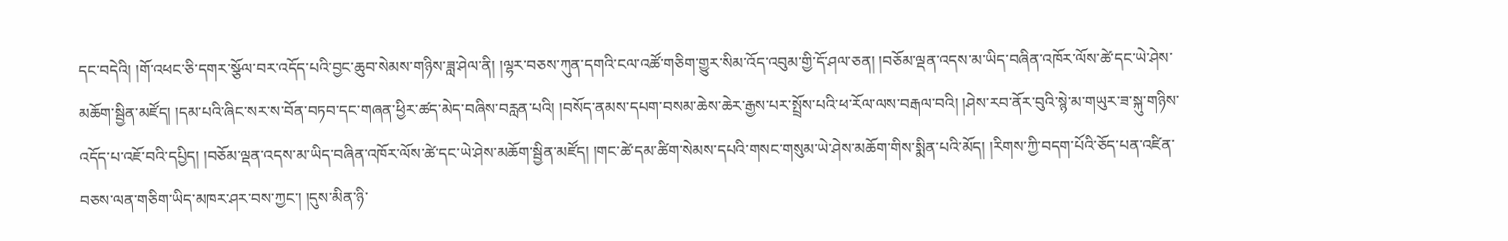དང་བདེའི། །གོ་འཕང་ཅི་དགར་སྩོལ་བར་འདོད་པའི་བྱང་ཆུབ་སེམས་གཉིས་ཟླ་ཤེལ་ནི། །ལྷར་བཅས་ཀུན་དགའི་ངལ་འཚོ་གཅིག་གྱུར་སིམ་འོད་འབུམ་གྱི་དོ་ཤལ་ཅན། །བཅོམ་ལྡན་འདས་མ་ཡིད་བཞིན་འཁོར་ལོས་ཚེ་དང་ཡེ་ཤེས་མཆོག་སྦྱིན་མཛོད། །དམ་པའི་ཞིང་སར་ས་བོན་བཏབ་དང་གཞན་ཕྱིར་ཚད་མེད་བཞིས་བརླན་པའི། །བསོད་ནམས་དཔག་བསམ་ཆེས་ཆེར་རྒྱས་པར་སྤྲོས་པའི་ཕ་རོལ་ལས་བརྒལ་བའི། །ཤེས་རབ་ནོར་བུའི་སྙེ་མ་གཡུར་ཟ་སྐུ་གཉིས་འདོད་པ་འཇོ་བའི་དཔྱིད། །བཅོམ་ལྡན་འདས་མ་ཡིད་བཞིན་འཁོར་ལོས་ཚེ་དང་ཡེ་ཤེས་མཆོག་སྦྱིན་མཛོད། །གང་ཚེ་དམ་ཚིག་སེམས་དཔའི་གསང་གསུམ་ཡེ་ཤེས་མཆོག་གིས་སྨིན་པའི་མོད། །རིགས་ཀྱི་བདག་པོའི་ཅོད་པན་འཛིན་བཅས་ལན་གཅིག་ཡིད་མཁར་ཤར་བས་ཀྱང་། །དུས་མིན་ཉི་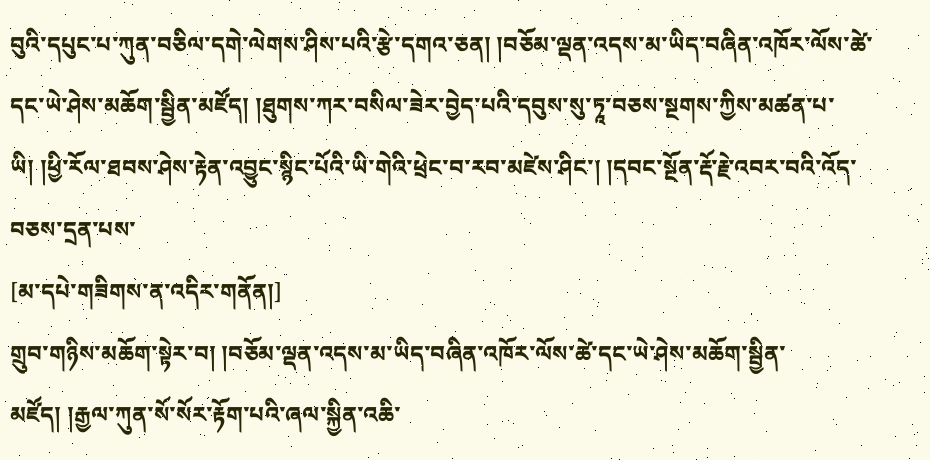བུའི་དཔུང་པ་ཀུན་བཅིལ་དགེ་ལེགས་ཤིས་པའི་རྩེ་དགའ་ཅན། །བཅོམ་ལྡན་འདས་མ་ཡིད་བཞིན་འཁོར་ལོས་ཚེ་དང་ཡེ་ཤེས་མཆོག་སྦྱིན་མཛོད། །ཐུགས་ཀར་བསིལ་ཟེར་བྱེད་པའི་དབུས་སུ་ཏཱ་བཅས་སྔགས་ཀྱིས་མཚན་པ་ཡི། །ཕྱི་རོལ་ཐབས་ཤེས་རྟེན་འབྱུང་སྙིང་པོའི་ཡི་གེའི་ཕྲེང་བ་རབ་མཛེས་ཤིང་། །དབང་སྔོན་རྡོ་རྗེ་འབར་བའི་འོད་བཅས་དྲན་པས་
[མ་དཔེ་གཟིགས་ན་འདིར་གནོན།]
གྲུབ་གཉིས་མཆོག་སྟེར་བ། །བཅོམ་ལྡན་འདས་མ་ཡིད་བཞིན་འཁོར་ལོས་ཚེ་དང་ཡེ་ཤེས་མཆོག་སྦྱིན་མཛོད། །རྒྱལ་ཀུན་སོ་སོར་རྟོག་པའི་ཞལ་སྐྱིན་འཆི་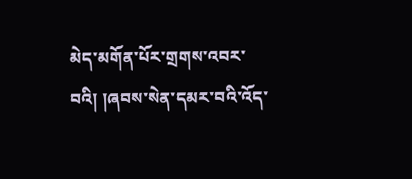མེད་མགོན་པོར་གྲགས་འབར་བའི། །ཞབས་སེན་དམར་བའི་འོད་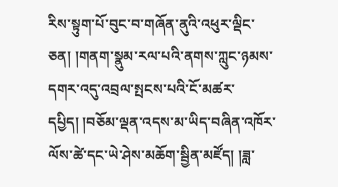རིས་སྟུག་པོ་བུང་བ་གཞོན་ནུའི་འཕུར་ལྡིང་ཅན། །གནག་སྣུམ་རལ་པའི་ནགས་ཀླུང་ཉམས་དགར་འདུ་འབྲལ་སྤངས་པའི་ངོ་མཚར་དཔྱིད། །བཅོམ་ལྡན་འདས་མ་ཡིད་བཞིན་འཁོར་ལོས་ཚེ་དང་ཡེ་ཤེས་མཆོག་སྦྱིན་མཛོད། །ཟླ་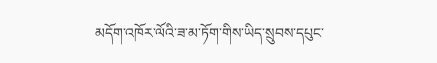མདོག་འཁོར་ལོའི་ཟ་མ་ཏོག་གིས་ཡིད་སྲུབས་དཔུང་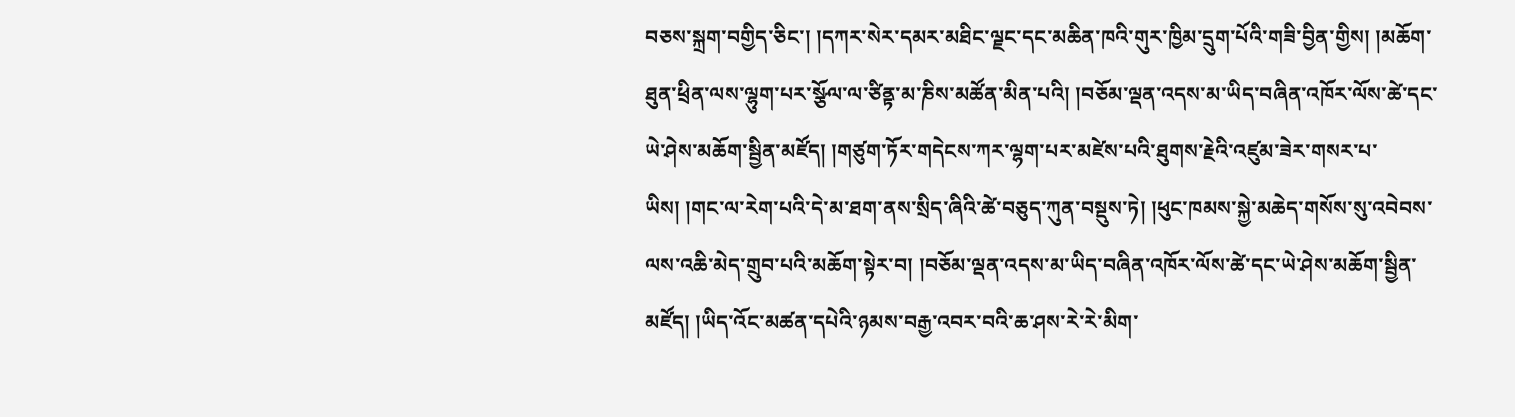བཅས་སྐྲག་བགྱིད་ཅིང་། །དཀར་སེར་དམར་མཐིང་ལྗང་དང་མཆིན་ཁའི་གུར་ཁྱིམ་དྲུག་པོའི་གཟི་བྱིན་གྱིས། །མཆོག་ཐུན་ཕྲིན་ལས་ལྷུག་པར་སྩོལ་ལ་ཙིནྟ་མ་ཎིས་མཚོན་མིན་པའི། །བཅོམ་ལྡན་འདས་མ་ཡིད་བཞིན་འཁོར་ལོས་ཚེ་དང་ཡེ་ཤེས་མཆོག་སྦྱིན་མཛོད། །གཙུག་ཏོར་གདེངས་ཀར་ལྷག་པར་མཛེས་པའི་ཐུགས་རྗེའི་འཛུམ་ཟེར་གསར་པ་ཡིས། །གང་ལ་རེག་པའི་དེ་མ་ཐག་ནས་སྲིད་ཞིའི་ཚེ་བཅུད་ཀུན་བསྡུས་ཏེ། །ཕུང་ཁམས་སྐྱེ་མཆེད་གསོས་སུ་འབེབས་ལས་འཆི་མེད་གྲུབ་པའི་མཆོག་སྟེར་བ། །བཅོམ་ལྡན་འདས་མ་ཡིད་བཞིན་འཁོར་ལོས་ཚེ་དང་ཡེ་ཤེས་མཆོག་སྦྱིན་མཛོད། །ཡིད་འོང་མཚན་དཔེའི་ཉམས་བརྒྱ་འབར་བའི་ཆ་ཤས་རེ་རེ་མིག་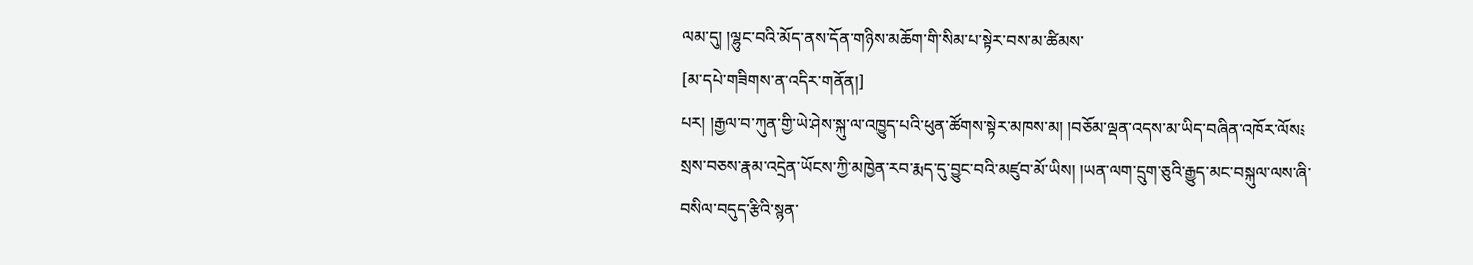ལམ་དུ། །ལྷུང་བའི་མོད་ནས་དོན་གཉིས་མཆོག་གི་སིམ་པ་སྟེར་བས་མ་ཚིམས་
[མ་དཔེ་གཟིགས་ན་འདིར་གནོན།]
པར། །རྒྱལ་བ་ཀུན་གྱི་ཡེ་ཤེས་སྐུ་ལ་འཁྱུད་པའི་ཕུན་ཚོགས་སྟེར་མཁས་མ། །བཅོམ་ལྡན་འདས་མ་ཡིད་བཞིན་འཁོར་ལོས༴ སྲས་བཅས་རྣམ་འདྲེན་ཡོངས་ཀྱི་མཁྱེན་རབ་རྨད་དུ་བྱུང་བའི་མཛུབ་མོ་ཡིས། །ཡན་ལག་དྲུག་ཅུའི་རྒྱུད་མང་བསྐུལ་ལས་ཞི་བསིལ་བདུད་རྩིའི་སྙན་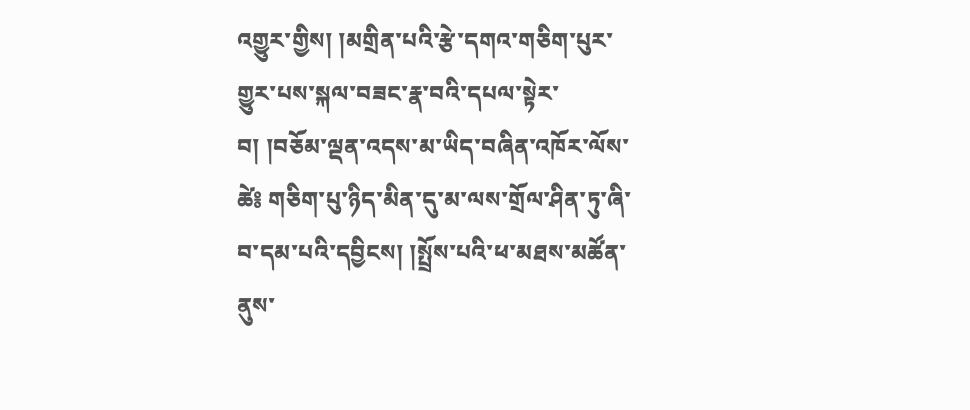འགྱུར་གྱིས། །མགྲིན་པའི་རྩེ་དགའ་གཅིག་པུར་གྱུར་པས་སྐལ་བཟང་རྣ་བའི་དཔལ་སྟེར་བ། །བཅོམ་ལྡན་འདས་མ་ཡིད་བཞིན་འཁོར་ལོས་ཚེ༔ གཅིག་པུ་ཉིད་མིན་དུ་མ་ལས་གྲོལ་ཤིན་ཏུ་ཞི་བ་དམ་པའི་དབྱིངས། །སྤྲོས་པའི་ཕ་མཐས་མཚོན་ནུས་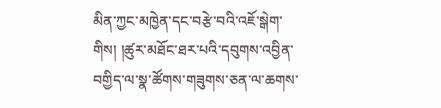མིན་ཀྱང་མཁྱེན་དང་བརྩེ་བའི་འཇོ་སྒེག་གིས། །ཚུར་མཐོང་ཐར་པའི་དབུགས་འབྱིན་བགྱིད་ལ་སྣ་ཚོགས་གཟུགས་ཅན་ལ་ཆགས་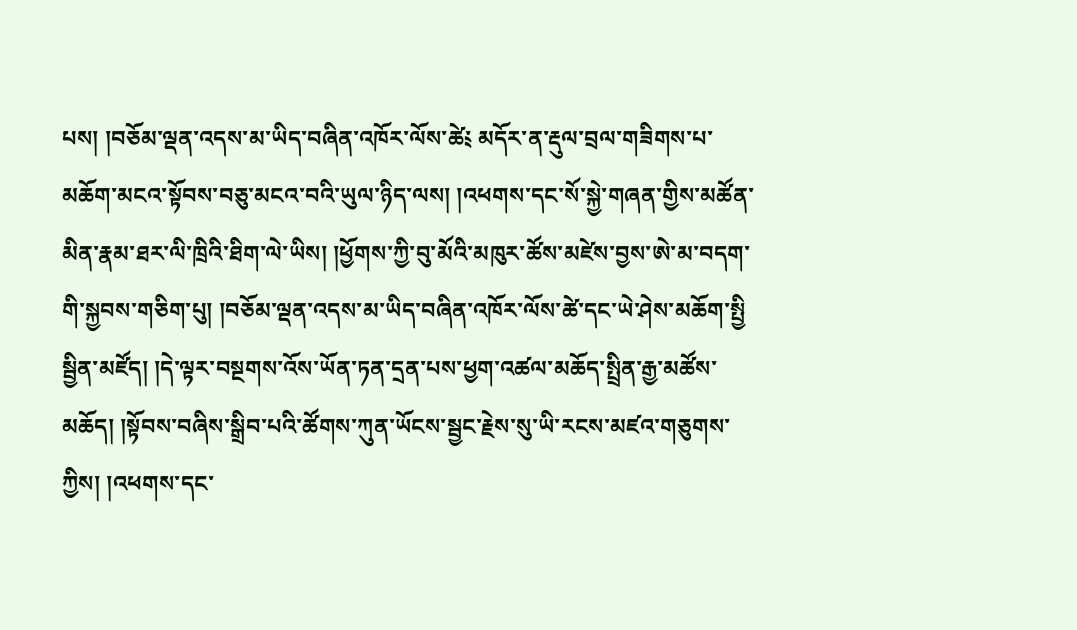པས། །བཅོམ་ལྡན་འདས་མ་ཡིད་བཞིན་འཁོར་ལོས་ཚེ༴ མདོར་ན་རྡུལ་བྲལ་གཟིགས་པ་མཆོག་མངའ་སྟོབས་བཅུ་མངའ་བའི་ཡུལ་ཉིད་ལས། །འཕགས་དང་སོ་སྐྱེ་གཞན་གྱིས་མཚོན་མིན་རྣམ་ཐར་ལི་ཁྲིའི་ཐིག་ལེ་ཡིས། །ཕྱོགས་ཀྱི་བུ་མོའི་མཁུར་ཚོས་མཛེས་བྱས་ཨེ་མ་བདག་གི་སྐྱབས་གཅིག་པུ། །བཅོམ་ལྡན་འདས་མ་ཡིད་བཞིན་འཁོར་ལོས་ཚེ་དང་ཡེ་ཤེས་མཆོག་སྤྱི སྦྱིན་མཛོད། །དེ་ལྟར་བསྔགས་འོས་ཡོན་ཏན་དྲན་པས་ཕྱག་འཚལ་མཆོད་སྤྲིན་རྒྱ་མཚོས་མཆོད། །སྟོབས་བཞིས་སྒྲིབ་པའི་ཚོགས་ཀུན་ཡོངས་སྦྱང་རྗེས་སུ་ཡི་རངས་མཛའ་གཅུགས་ཀྱིས། །འཕགས་དང་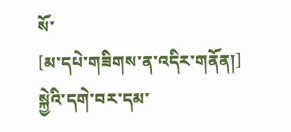སོ་
[མ་དཔེ་གཟིགས་ན་འདིར་གནོན།]
སྐྱེའི་དགེ་བར་དམ་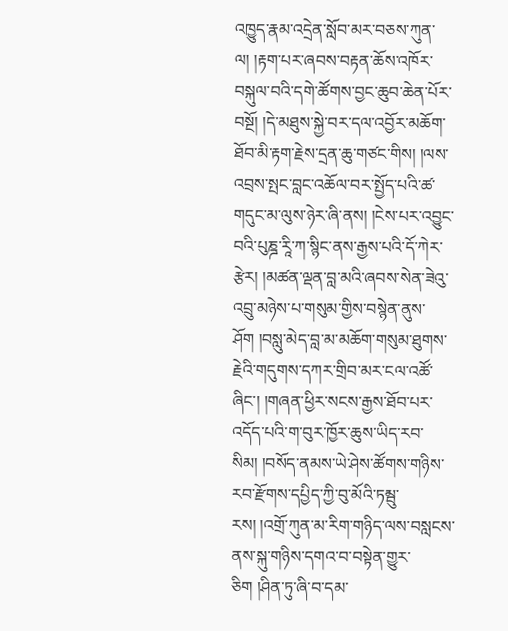འཁྱུད་རྣམ་འདྲེན་སློབ་མར་བཅས་ཀུན་ལ། །རྟག་པར་ཞབས་བརྟན་ཆོས་འཁོར་བསྐུལ་བའི་དགེ་ཚོགས་བྱང་ཆུབ་ཆེན་པོར་བསྔོ། །དེ་མཐུས་སྐྱེ་བར་དལ་འབྱོར་མཆོག་ཐོབ་མི་རྟག་རྗེས་དྲན་ཆུ་གཙང་གིས། །ལས་འབྲས་སྤང་བླང་འཆོལ་བར་སྤྱོད་པའི་ཚ་གདུང་མ་ལུས་ཉེར་ཞི་ནས། །ངེས་པར་འབྱུང་བའི་པུཎྜ་རཱི་ཀ་སྙིང་ནས་རྒྱས་པའི་དོ་ཀེར་རྩེར། །མཚན་ལྡན་བླ་མའི་ཞབས་སེན་ཟེའུ་འབྲུ་མཉེས་པ་གསུམ་གྱིས་བསྙེན་ནུས་ཤོག །བསླུ་མེད་བླ་མ་མཆོག་གསུམ་ཐུགས་རྗེའི་གདུགས་དཀར་གྲིབ་མར་ངལ་འཚོ་ཞིང་། །གཞན་ཕྱིར་སངས་རྒྱས་ཐོབ་པར་འདོད་པའི་ག་བུར་ཁྱོར་ཆུས་ཡིད་རབ་སིམ། །བསོད་ནམས་ཡེ་ཤེས་ཚོགས་གཉིས་རབ་རྫོགས་དཔྱིད་ཀྱི་བུ་མོའི་ཏམྦུ་རས། །འགྲོ་ཀུན་མ་རིག་གཉིད་ལས་བསླངས་ནས་སྐུ་གཉིས་དགའ་བ་བསྟེན་གྱུར་ཅིག །ཤིན་ཏུ་ཞི་བ་དམ་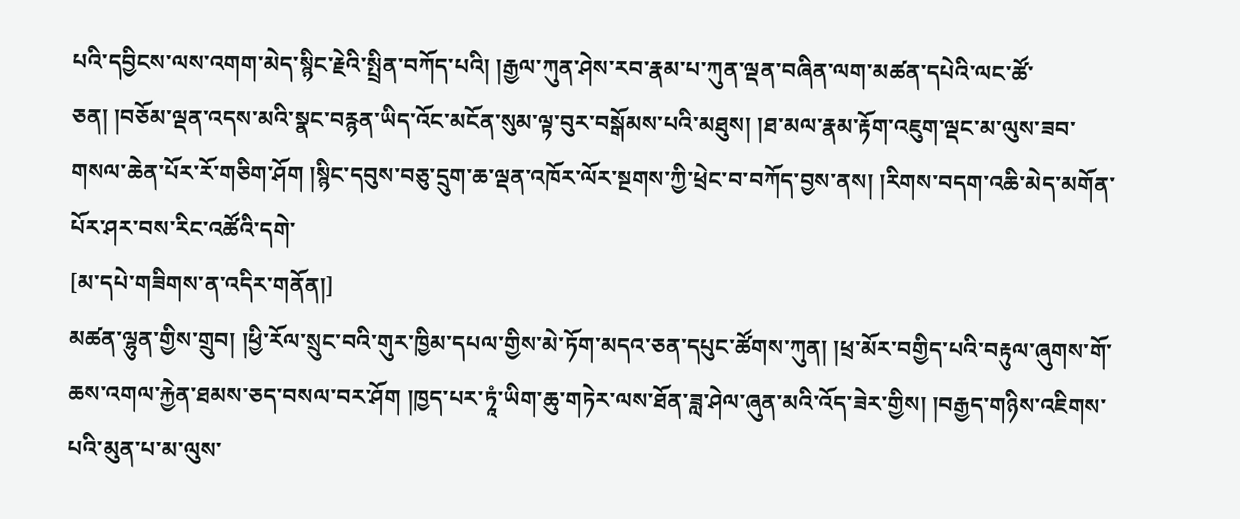པའི་དབྱིངས་ལས་འགག་མེད་སྙིང་རྗེའི་སྤྲིན་བཀོད་པའི། །རྒྱལ་ཀུན་ཤེས་རབ་རྣམ་པ་ཀུན་ལྡན་བཞིན་ལག་མཚན་དཔེའི་ལང་ཚོ་ཅན། །བཅོམ་ལྡན་འདས་མའི་སྣང་བརྙན་ཡིད་འོང་མངོན་སུམ་ལྟ་བུར་བསྒོམས་པའི་མཐུས། །ཐ་མལ་རྣམ་རྟོག་འཇུག་ལྡང་མ་ལུས་ཟབ་གསལ་ཆེན་པོར་རོ་གཅིག་ཤོག །སྙིང་དབུས་བཅུ་དྲུག་ཆ་ལྡན་འཁོར་ལོར་སྔགས་ཀྱི་ཕྲེང་བ་བཀོད་བྱས་ནས། །རིགས་བདག་འཆི་མེད་མགོན་པོར་ཤར་བས་རིང་འཚོའི་དགེ་
[མ་དཔེ་གཟིགས་ན་འདིར་གནོན།]
མཚན་ལྷུན་གྱིས་གྲུབ། །ཕྱི་རོལ་སྲུང་བའི་གུར་ཁྱིམ་དཔལ་གྱིས་མེ་ཏོག་མདའ་ཅན་དཔུང་ཚོགས་ཀུན། །ཕྲ་མོར་བགྱིད་པའི་བརྟུལ་ཞུགས་གོ་ཆས་འགལ་རྐྱེན་ཐམས་ཅད་བསལ་བར་ཤོག །ཁྱད་པར་ཏཱཾ་ཡིག་ཆུ་གཏེར་ལས་ཐོན་ཟླ་ཤེལ་ཞུན་མའི་འོད་ཟེར་གྱིས། །བརྒྱད་གཉིས་འཇིགས་པའི་མུན་པ་མ་ལུས་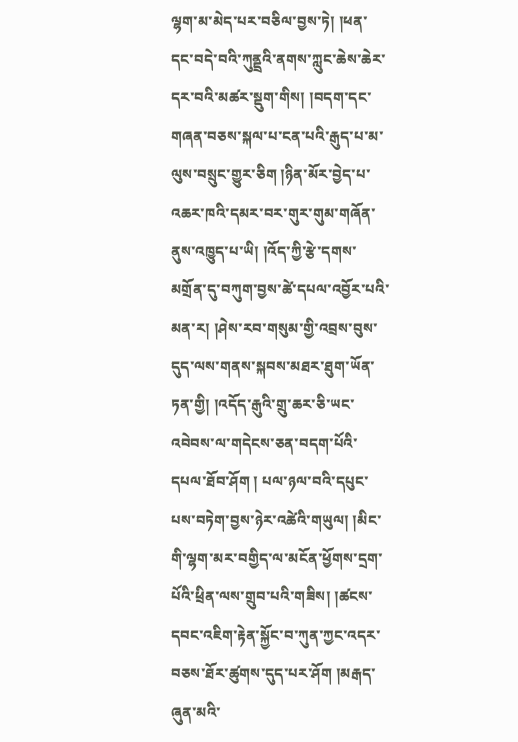ལྷག་མ་མེད་པར་བཅིལ་བྱས་ཏེ། །ཕན་དང་བདེ་བའི་ཀུནྡྲའི་ནགས་ཀླུང་ཆེས་ཆེར་དར་བའི་མཚར་སྡུག་གིས། །བདག་དང་གཞན་བཅས་སྐལ་པ་ངན་པའི་རྒུད་པ་མ་ལུས་བསྲུང་གྱུར་ཅིག །ཉིན་མོར་བྱེད་པ་འཆར་ཁའི་དམར་བར་གུར་གུམ་གཞོན་ནུས་འཁྱུད་པ་ཡི། །འོད་ཀྱི་རྩེ་དགས་མགྲོན་དུ་བཀུག་བྱས་ཚེ་དཔལ་འབྱོར་པའི་མན་ར། །ཤེས་རབ་གསུམ་གྱི་འབྲས་བུས་དུད་ལས་གནས་སྐབས་མཐར་ཐུག་ཡོན་ཏན་གྱི། །འདོད་རྒུའི་གྲུ་ཆར་ཅི་ཡང་འབེབས་ལ་གདེངས་ཅན་བདག་པོའི་དཔལ་ཐོབ་ཤོག ། པལ་ཉལ་བའི་དཔུང་པས་བཏེག་བྱས་ཉེར་འཚེའི་གཡུལ། །མིང་གི་ལྷག་མར་བགྱིད་ལ་མངོན་ཕྱོགས་དྲག་པོའི་ཕྲིན་ལས་གྲུབ་པའི་གཟིས། །ཚངས་དབང་འཇིག་རྟེན་སྐྱོང་བ་ཀུན་ཀྱང་འདར་བཅས་ཐོར་ཚུགས་དུད་པར་ཤོག །མརྒད་ཞུན་མའི་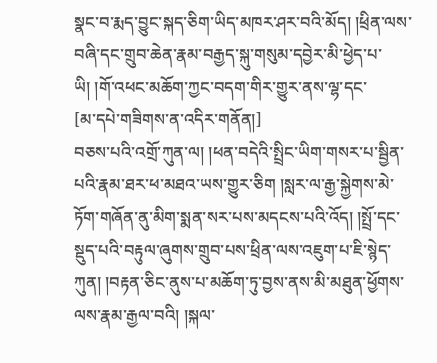སྣང་བ་རྨད་བྱུང་སྐད་ཅིག་ཡིད་མཁར་ཤར་བའི་མོད། །ཕྲིན་ལས་བཞི་དང་གྲུབ་ཆེན་རྣམ་བརྒྱད་སྐུ་གསུམ་དབྱེར་མི་ཕྱེད་པ་ཡི། །གོ་འཕང་མཆོག་ཀྱང་བདག་གིར་གྱུར་ནས་ལྷ་དང་
[མ་དཔེ་གཟིགས་ན་འདིར་གནོན།]
བཅས་པའི་འགྲོ་ཀུན་ལ། །ཕན་བདེའི་སྤྲིང་ཡིག་གསར་པ་སྦྱིན་པའི་རྣམ་ཐར་ཕ་མཐའ་ཡས་གྱུར་ཅིག །སླར་ལ་རྒྱ་སྐྱེགས་མེ་ཏོག་གཞོན་ནུ་མིག་སྨན་སར་པས་མདངས་པའི་འོད། །སྤྲོ་དང་སྡུད་པའི་བརྟུལ་ཞུགས་གྲུབ་པས་ཕྲིན་ལས་འཇུག་པ་ཇི་སྙེད་ཀུན། །བརྟན་ཅིང་ནུས་པ་མཆོག་ཏུ་བྱས་ནས་མི་མཐུན་ཕྱོགས་ལས་རྣམ་རྒྱལ་བའི། །སྐལ་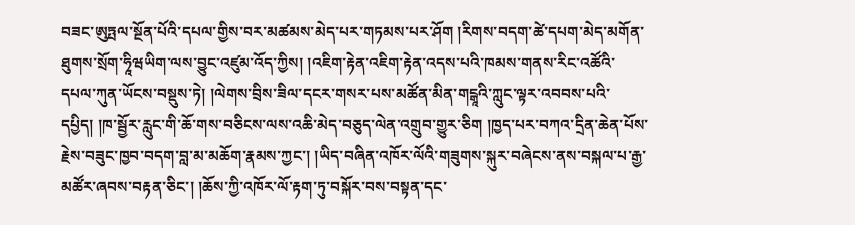བཟང་ཨུཏྤལ་སྔོན་པོའི་དཔལ་གྱིས་བར་མཚམས་མེད་པར་གཏམས་པར་ཤོག །རིགས་བདག་ཚེ་དཔག་མེད་མགོན་ཐུགས་སྲོག་ཧཱིཝཡིག་ལས་བྱུང་འཛུམ་འོད་ཀྱིས། །འཇིག་རྟེན་འཇིག་རྟེན་འདས་པའི་ཁམས་གནས་རིང་འཚོའི་དཔལ་ཀུན་ཡོངས་བསྡུས་ཏེ། །ལེགས་བྲིས་ཟིལ་དངར་གསར་པས་མཚོན་མིན་གངྒཱའི་ཀླུང་ལྟར་འབབས་པའི་དཔྱིད། །ཁ་སྦྱོར་རླུང་གི་ཆོ་གས་བཅིངས་ལས་འཆི་མེད་བཅུད་ལེན་འགྲུབ་གྱུར་ཅིག །ཁྱད་པར་བཀའ་དྲིན་ཆེན་པོས་རྗེས་བཟུང་ཁྱབ་བདག་བླ་མ་མཆོག་རྣམས་ཀྱང་། །ཡིད་བཞིན་འཁོར་ལོའི་གཟུགས་སྐུར་བཞེངས་ནས་བསྐལ་པ་རྒྱ་མཚོར་ཞབས་བརྟན་ཅིང་། །ཆོས་ཀྱི་འཁོར་ལོ་རྟག་ཏུ་བསྐོར་བས་བསྟན་དང་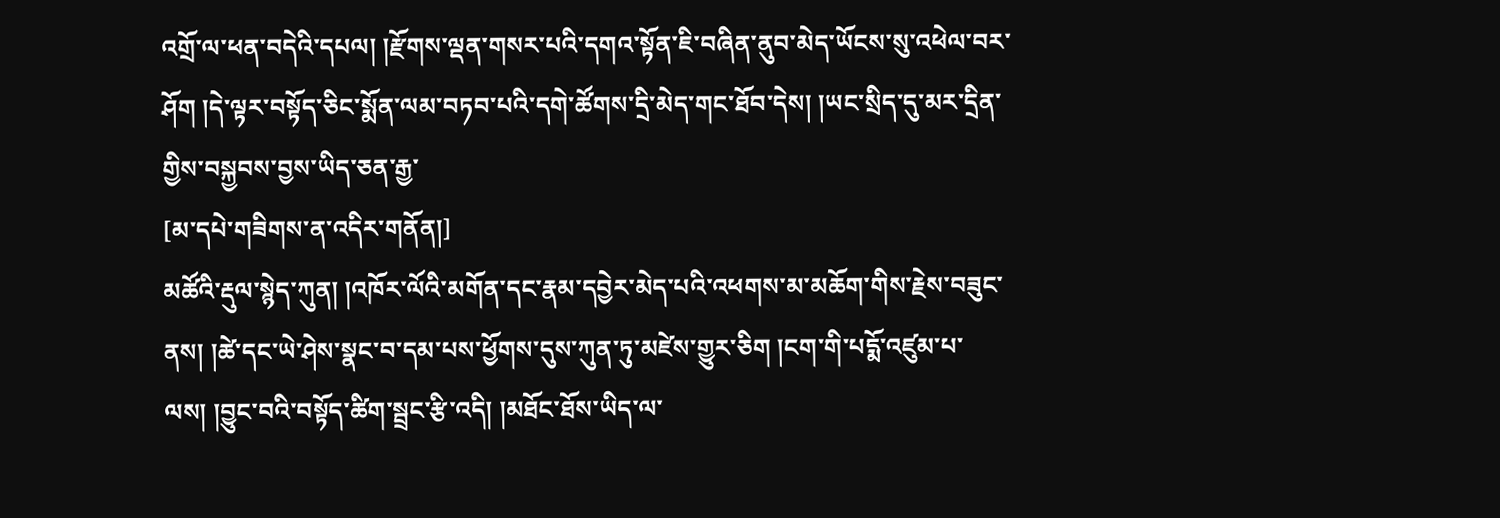འགྲོ་ལ་ཕན་བདེའི་དཔལ། །རྫོགས་ལྡན་གསར་པའི་དགའ་སྟོན་ཇི་བཞིན་ནུབ་མེད་ཡོངས་སུ་འཕེལ་བར་ཤོག །དེ་ལྟར་བསྟོད་ཅིང་སྨོན་ལམ་བཏབ་པའི་དགེ་ཚོགས་དྲི་མེད་གང་ཐོབ་དེས། །ཡང་སྲིད་དུ་མར་དྲིན་གྱིས་བསྐྱབས་བྱས་ཡིད་ཅན་རྒྱ་
[མ་དཔེ་གཟིགས་ན་འདིར་གནོན།]
མཚོའི་རྡུལ་སྙེད་ཀུན། །འཁོར་ལོའི་མགོན་དང་རྣམ་དབྱེར་མེད་པའི་འཕགས་མ་མཆོག་གིས་རྗེས་བཟུང་ནས། །ཚེ་དང་ཡེ་ཤེས་སྣང་བ་དམ་པས་ཕྱོགས་དུས་ཀུན་ཏུ་མཛེས་གྱུར་ཅིག །ངག་གི་པདྨོ་འཛུམ་པ་ལས། །བྱུང་བའི་བསྟོད་ཚིག་སྦྲང་རྩི་འདི། །མཐོང་ཐོས་ཡིད་ལ་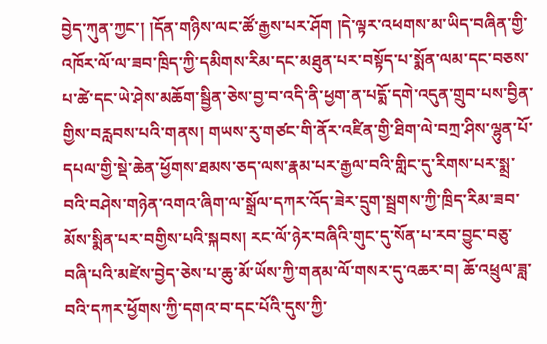བྱེད་ཀུན་ཀྱང་། །དོན་གཉིས་ལང་ཚོ་རྒྱས་པར་ཤོག །དེ་ལྟར་འཕགས་མ་ཡིད་བཞིན་གྱི་འཁོར་ལོ་ལ་ཟབ་ཁྲིད་ཀྱི་དམིགས་རིམ་དང་མཐུན་པར་བསྟོད་པ་སྨོན་ལམ་དང་བཅས་པ་ཚེ་དང་ཡེ་ཤེས་མཆོག་སྦྱིན་ཅེས་བྱ་བ་འདི་ནི་ཕྱག་ན་པདྨོ་དགེ་འདུན་གྲུབ་པས་བྱིན་གྱིས་བརླབས་པའི་གནས། གཡས་རུ་གཙང་གི་ནོར་འཛིན་གྱི་ཐིག་ལེ་བཀྲ་ཤིས་ལྷུན་པོ་དཔལ་གྱི་སྡེ་ཆེན་ཕྱོགས་ཐམས་ཅད་ལས་རྣམ་པར་རྒྱལ་བའི་གླིང་དུ་རིགས་པར་སྨྲ་བའི་བཤེས་གཉེན་འགའ་ཞིག་ལ་སྒྲོལ་དཀར་འོད་ཟེར་དྲུག་སྦྲགས་ཀྱི་ཁྲིད་རིམ་ཟབ་མོས་སྨིན་པར་བགྱིས་པའི་སྐབས། རང་ལོ་ཉེར་བཞིའི་གུང་དུ་སོན་པ་རབ་བྱུང་བཅུ་བཞི་པའི་མཛེས་བྱེད་ཅེས་པ་ཆུ་མོ་ཡོས་ཀྱི་གནམ་ལོ་གསར་དུ་འཆར་བ། ཆོ་འཕྲུལ་ཟླ་བའི་དཀར་ཕྱོགས་ཀྱི་དགའ་བ་དང་པོའི་དུས་ཀྱི་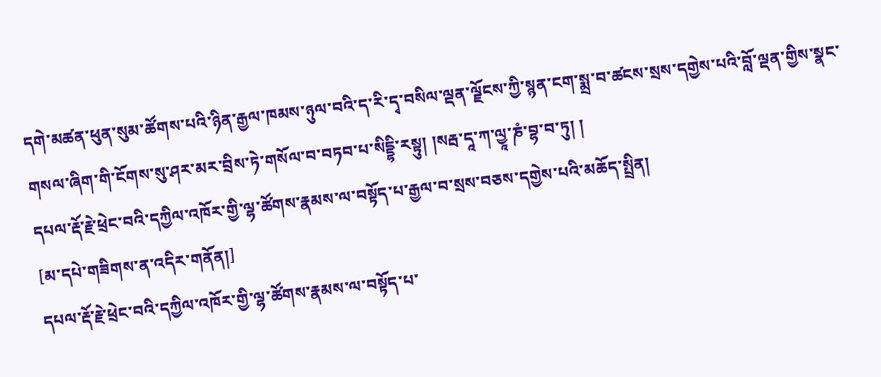དགེ་མཚན་ཕུན་སུམ་ཚོགས་པའི་ཉིན་རྒྱལ་ཁམས་ཉུལ་བའི་ད་རི་དྭ་བསིལ་ལྡན་ལྗོངས་ཀྱི་སྙན་ངག་སྨྲ་བ་ཚངས་སྲས་དགྱེས་པའི་བློ་ལྡན་གྱིས་སྣང་གསལ་ཞིག་གི་ངོགས་སུ་ཤར་མར་བྲིས་ཏེ་གསོལ་བ་བཏབ་པ་སིདྡྷི་རསྟུ། །སརྦ་དཱ་ཀ་ལྱཱ་ཎཾ་བྷ་བ་ཏུ། །
དཔལ་རྡོ་རྗེ་ཕྲེང་བའི་དཀྱིལ་འཁོར་གྱི་ལྷ་ཚོགས་རྣམས་ལ་བསྟོད་པ་རྒྱལ་བ་སྲས་བཅས་དགྱེས་པའི་མཆོད་སྤྲིན།
[མ་དཔེ་གཟིགས་ན་འདིར་གནོན།]
དཔལ་རྡོ་རྗེ་ཕྲེང་བའི་དཀྱིལ་འཁོར་གྱི་ལྷ་ཚོགས་རྣམས་ལ་བསྟོད་པ་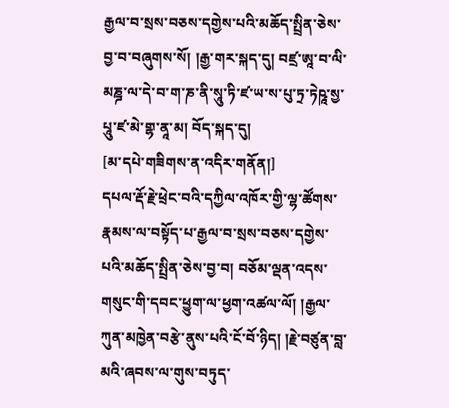རྒྱལ་བ་སྲས་བཅས་དགྱེས་པའི་མཆོད་སྤྲིན་ཅེས་བྱ་བ་བཞུགས་སོ། །རྒྱ་གར་སྐད་དུ། བཛྲ་ཨཱ་བ་ལི་མཎྜ་ལ་དེ་བ་ག་ཎ་ནི་སཱུ་ཏི་ཛ་ཡ་ས་པུ་ཏྲ་ཏེཥཱ་སྱ་པཱུ་ཛ་མེ་གྷ་ནཱ་མ། བོད་སྐད་དུ།
[མ་དཔེ་གཟིགས་ན་འདིར་གནོན།]
དཔལ་རྡོ་རྗེ་ཕྲེང་བའི་དཀྱིལ་འཁོར་གྱི་ལྷ་ཚོགས་རྣམས་ལ་བསྟོད་པ་རྒྱལ་བ་སྲས་བཅས་དགྱེས་པའི་མཆོད་སྤྲིན་ཅེས་བྱ་བ། བཅོམ་ལྡན་འདས་གསུང་གི་དབང་ཕྱུག་ལ་ཕྱག་འཚལ་ལོ། །རྒྱལ་ཀུན་མཁྱེན་བརྩེ་ནུས་པའི་ངོ་བོ་ཉིད། །རྗེ་བཙུན་བླ་མའི་ཞབས་ལ་གུས་བཏུད་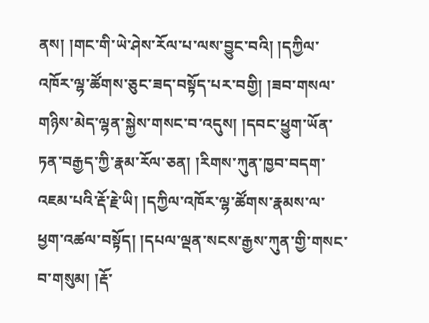ནས། །གང་གི་ཡེ་ཤེས་རོལ་པ་ལས་བྱུང་བའི། །དཀྱིལ་འཁོར་ལྷ་ཚོགས་ཅུང་ཟད་བསྟོད་པར་བགྱི། །ཟབ་གསལ་གཉིས་མེད་ལྷན་སྐྱེས་གསང་བ་འདུས། །དབང་ཕྱུག་ཡོན་ཏན་བརྒྱད་ཀྱི་རྣམ་རོལ་ཅན། །རིགས་ཀུན་ཁྱབ་བདག་འཇམ་པའི་རྡོ་རྗེ་ཡི། །དཀྱིལ་འཁོར་ལྷ་ཚོགས་རྣམས་ལ་ཕྱག་འཚལ་བསྟོད། །དཔལ་ལྡན་སངས་རྒྱས་ཀུན་གྱི་གསང་བ་གསུམ། །རྡོ་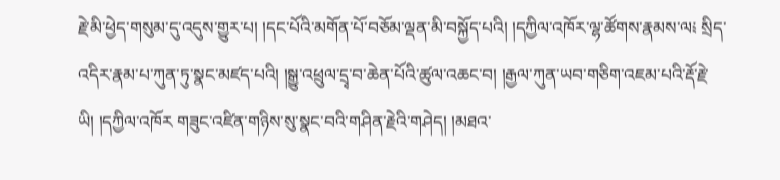རྗེ་མི་ཕྱེད་གསུམ་དུ་འདུས་གྱུར་པ། །དང་པོའི་མགོན་པོ་བཅོམ་ལྡན་མི་བསྐྱོད་པའི། །དཀྱིལ་འཁོར་ལྷ་ཚོགས་རྣམས་ལ༴ སྲིད་འདིར་རྣམ་པ་ཀུན་ཏུ་སྣང་མཛད་པའི། །སྒྱུ་འཕྲུལ་དྲྭ་བ་ཆེན་པོའི་ཚུལ་འཆང་བ། །རྒྱལ་ཀུན་ཡབ་གཅིག་འཇམ་པའི་རྡོ་རྗེ་ཡི། །དཀྱིལ་འཁོར གཟུང་འཛིན་གཉིས་སུ་སྣང་བའི་གཤིན་རྗེའི་གཤེད། །མཐའ་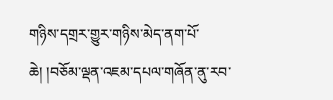གཉིས་དགྲར་གྱུར་གཉིས་མེད་ནག་པོ་ཆེ། །བཅོམ་ལྡན་འཇམ་དཔལ་གཞོན་ནུ་རབ་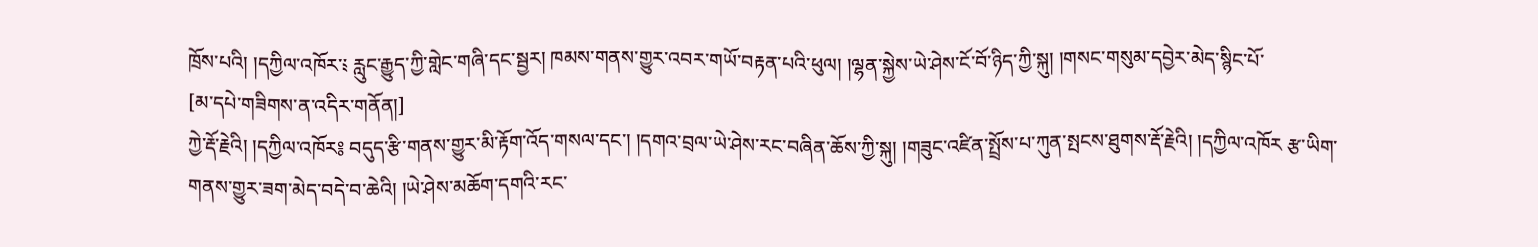ཁྲོས་པའི། །དཀྱིལ་འཁོར་༴ རླུང་རྒྱུད་ཀྱི་གླེང་གཞི་དང་སྦྱར། ཁམས་གནས་གྱུར་འབར་གཡོ་བརྟན་པའི་ཕུལ། །ལྷན་སྐྱེས་ཡེ་ཤེས་ངོ་བོ་ཉིད་ཀྱི་སྐུ། །གསང་གསུམ་དབྱེར་མེད་སྙིང་པོ་
[མ་དཔེ་གཟིགས་ན་འདིར་གནོན།]
ཀྱེ་རྡོ་རྗེའི། །དཀྱིལ་འཁོར༔ བདུད་རྩི་གནས་གྱུར་མི་རྟོག་འོད་གསལ་དང་། །དགའ་བྲལ་ཡེ་ཤེས་རང་བཞིན་ཆོས་ཀྱི་སྐུ། །གཟུང་འཛིན་སྤྲོས་པ་ཀུན་སྤངས་ཐུགས་རྡོ་རྗེའི། །དཀྱིལ་འཁོར རྩ་ཡིག་གནས་གྱུར་ཟག་མེད་བདེ་བ་ཆེའི། །ཡེ་ཤེས་མཆོག་དགའི་རང་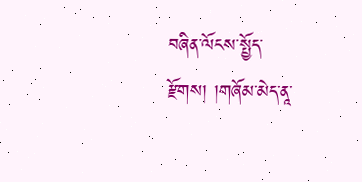བཞིན་ལོངས་སྤྱོད་རྫོགས། །གཞོམ་མེད་ནཱ་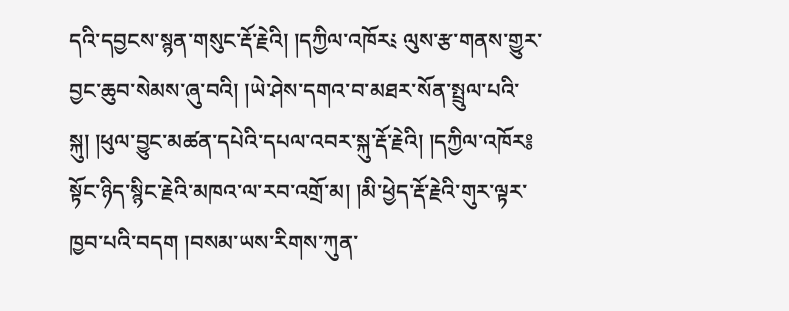དའི་དབྱངས་སྙན་གསུང་རྡོ་རྗེའི། །དཀྱིལ་འཁོར༴ ལུས་རྩ་གནས་གྱུར་བྱང་ཆུབ་སེམས་ཞུ་བའི། །ཡེ་ཤེས་དགའ་བ་མཐར་སོན་སྤྲུལ་པའི་སྐུ། །ཕུལ་བྱུང་མཚན་དཔེའི་དཔལ་འབར་སྐུ་རྡོ་རྗེའི། །དཀྱིལ་འཁོར༔ སྟོང་ཉིད་སྙིང་རྗེའི་མཁའ་ལ་རབ་འགྲོ་མ། །མི་ཕྱེད་རྡོ་རྗེའི་གུར་ལྟར་ཁྱབ་པའི་བདག །བསམ་ཡས་རིགས་ཀུན་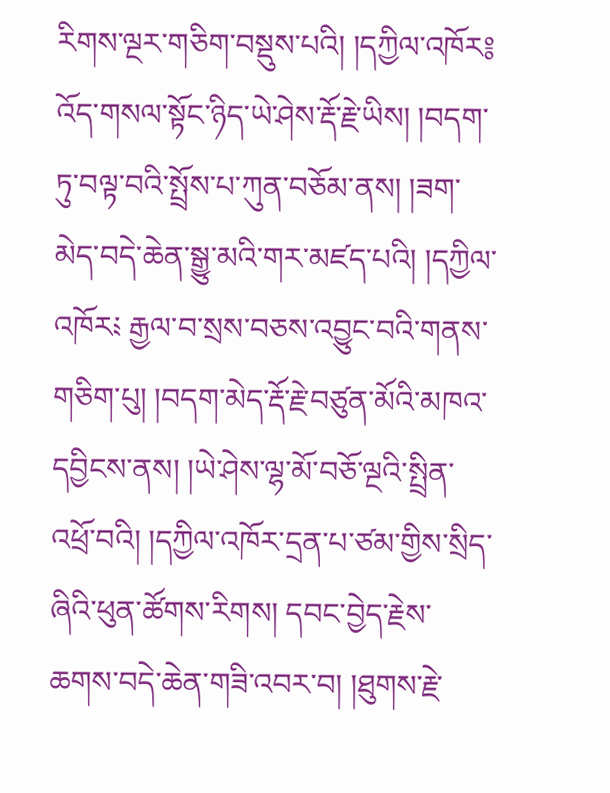རིགས་ལྔར་གཅིག་བསྡུས་པའི། །དཀྱིལ་འཁོར༔ འོད་གསལ་སྟོང་ཉིད་ཡེ་ཤེས་རྡོ་རྗེ་ཡིས། །བདག་ཏུ་བལྟ་བའི་སྤྲོས་པ་ཀུན་བཅོམ་ནས། །ཟག་མེད་བདེ་ཆེན་སྒྱུ་མའི་གར་མཛད་པའི། །དཀྱིལ་འཁོར༴ རྒྱལ་བ་སྲས་བཅས་འབྱུང་བའི་གནས་གཅིག་པུ། །བདག་མེད་རྡོ་རྗེ་བཙུན་མོའི་མཁའ་དབྱིངས་ནས། །ཡེ་ཤེས་ལྷ་མོ་བཅོ་ལྔའི་སྤྲིན་འཕྲོ་བའི། །དཀྱིལ་འཁོར་དྲན་པ་ཙམ་གྱིས་སྲིད་ཞིའི་ཕུན་ཚོགས་རིགས། དབང་བྱེད་རྗེས་ཆགས་བདེ་ཆེན་གཟི་འབར་བ། །ཐུགས་རྗེ་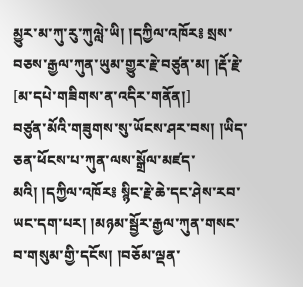མྱུར་མ་ཀུ་རུ་ཀུལླེ་ཡི། །དཀྱིལ་འཁོར༔ སྲས་བཅས་རྒྱལ་ཀུན་ཡུམ་གྱུར་རྗེ་བཙུན་མ། །རྡོ་རྗེ་
[མ་དཔེ་གཟིགས་ན་འདིར་གནོན།]
བཙུན་མོའི་གཟུགས་སུ་ཡོངས་ཤར་བས། །ཡིད་ཅན་ཕོངས་པ་ཀུན་ལས་སྒྲོལ་མཛད་མའི། །དཀྱིལ་འཁོར༔ སྙིང་རྗེ་ཆེ་དང་ཤེས་རབ་ཡང་དག་པར། །མཉམ་སྦྱོར་རྒྱལ་ཀུན་གསང་བ་གསུམ་གྱི་དངོས། །བཅོམ་ལྡན་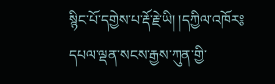སྙིང་པོ་དགྱེས་པ་རྡོ་རྗེ་ཡི། །དཀྱིལ་འཁོར༔ དཔལ་ལྡན་སངས་རྒྱས་ཀུན་གྱི་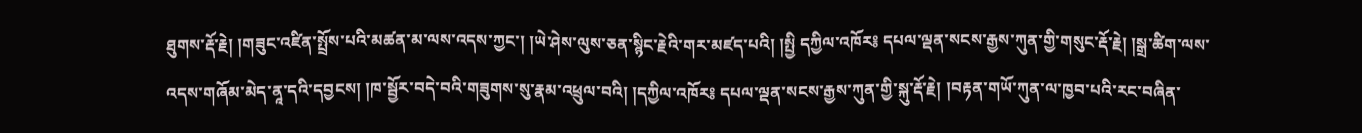ཐུགས་རྡོ་རྗེ། །གཟུང་འཛིན་སྤྲོས་པའི་མཚན་མ་ལས་འདས་ཀྱང་། །ཡེ་ཤེས་ལུས་ཅན་སྙིང་རྗེའི་གར་མཛད་པའི། །སྤྱི དཀྱིལ་འཁོར༔ དཔལ་ལྡན་སངས་རྒྱས་ཀུན་གྱི་གསུང་རྡོ་རྗེ། །སྒྲ་ཚིག་ལས་འདས་གཞོམ་མེད་ནཱ་དའི་དབྱངས། །ཁ་སྦྱོར་བདེ་བའི་གཟུགས་སུ་རྣམ་འཕྲུལ་བའི། །དཀྱིལ་འཁོར༔ དཔལ་ལྡན་སངས་རྒྱས་ཀུན་གྱི་སྐུ་རྡོ་རྗེ། །བརྟན་གཡོ་ཀུན་ལ་ཁྱབ་པའི་རང་བཞིན་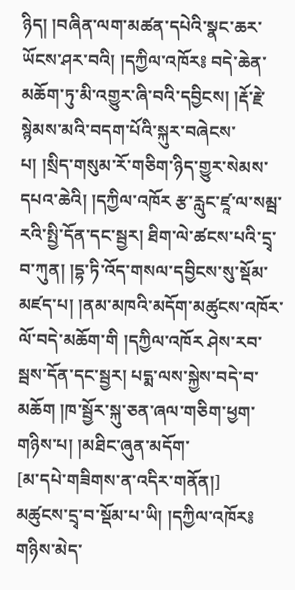ཉིད། །བཞིན་ལག་མཚན་དཔེའི་སྣང་ཆར་ཡོངས་ཤར་བའི། །དཀྱིལ་འཁོར༔ བདེ་ཆེན་མཆོག་ཏུ་མི་འགྱུར་ཞི་བའི་དབྱིངས། །རྡོ་རྗེ་སྙེམས་མའི་བདག་པོའི་སྐུར་བཞེངས་པ། །སྲིད་གསུམ་རོ་གཅིག་ཉིད་གྱུར་སེམས་དཔའ་ཆེའི། །དཀྱིལ་འཁོར རྩ་རླུང་ཛཱ་ལ་སམྦ་རའི་སྤྱི་དོན་དང་སྦྱར། ཐིག་ལེ་ཚངས་པའི་དྲྭ་བ་ཀུན། །དྷ་ཏི་འོད་གསལ་དབྱིངས་སུ་སྡོམ་མཛད་པ། །ནམ་མཁའི་མདོག་མཚུངས་འཁོར་ལོ་བདེ་མཆོག་གི །དཀྱིལ་འཁོར ཤེས་རབ་སྦས་དོན་དང་སྦྱར། པདྨ་ལས་སྐྱེས་བདེ་བ་མཆོག །ཁ་སྦྱོར་སྐུ་ཅན་ཞལ་གཅིག་ཕྱག་གཉིས་པ། །མཐིང་ཞུན་མདོག་
[མ་དཔེ་གཟིགས་ན་འདིར་གནོན།]
མཚུངས་དྲྭ་བ་སྡོམ་པ་ཡི། །དཀྱིལ་འཁོར༔ གཉིས་མེད་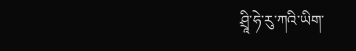ཤྲཱི་ཧེ་རུ་ཀའི་ཡིག་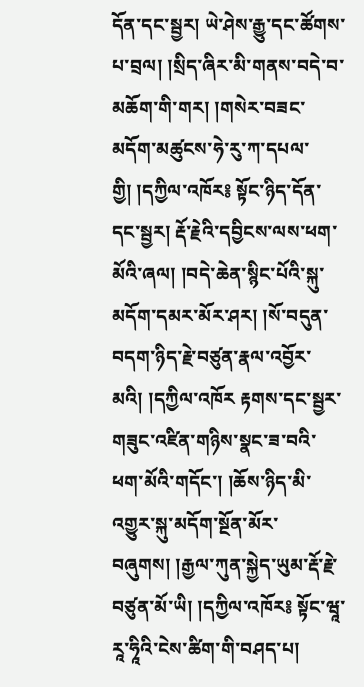དོན་དང་སྦྱར། ཡེ་ཤེས་རྒྱུ་དང་ཚོགས་པ་བྲལ། །སྲིད་ཞིར་མི་གནས་བདེ་བ་མཆོག་གི་གར། །གསེར་བཟང་མདོག་མཚུངས་ཧེ་རུ་ཀ་དཔལ་གྱི། །དཀྱིལ་འཁོར༔ སྟོང་ཉིད་དོན་དང་སྦྱར། རྡོ་རྗེའི་དབྱིངས་ལས་ཕག་མོའི་ཞལ། །བདེ་ཆེན་སྙིང་པོའི་སྐུ་མདོག་དམར་མོར་ཤར། །སོ་བདུན་བདག་ཉིད་རྗེ་བཙུན་རྣལ་འབྱོར་མའི། །དཀྱིལ་འཁོར རྟགས་དང་སྦྱར་གཟུང་འཛིན་གཉིས་སྣང་ཟ་བའི་ཕག་མོའི་གདོང་། །ཆོས་ཉིད་མི་འགྱུར་སྐུ་མདོག་སྔོན་མོར་བཞུགས། །རྒྱལ་ཀུན་སྐྱེད་ཡུམ་རྡོ་རྗེ་བཙུན་མོ་ཡི། །དཀྱིལ་འཁོར༔ སྟོང་ཝཱ་རཱ་ཧཱིའི་ངེས་ཚིག་གི་བཤད་པ།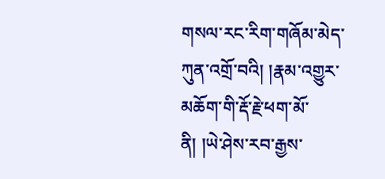གསལ་རང་རིག་གཞོམ་མེད་ཀུན་འགྲོ་བའི། །རྣམ་འགྱུར་མཆོག་གི་རྡོ་རྗེ་ཕག་མོ་ནི། །ཡེ་ཤེས་རབ་རྒྱས་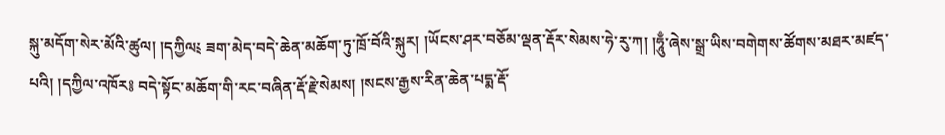སྐུ་མདོག་སེར་མོའི་ཚུལ། །དཀྱིལ༴ ཟག་མེད་བདེ་ཆེན་མཆོག་ཏུ་ཁྲོ་བོའི་སྐུར། །ཡོངས་ཤར་བཅོམ་ལྡན་རྡོར་སེམས་ཧེ་རུ་ཀ། །ཧཱུྃ་ཞེས་སྒྲ་ཡིས་བགེགས་ཚོགས་མཐར་མཛད་པའི། །དཀྱིལ་འཁོར༔ བདེ་སྟོང་མཆོག་གི་རང་བཞིན་རྡོ་རྗེ་སེམས། །སངས་རྒྱས་རིན་ཆེན་པདྨ་རྡོ་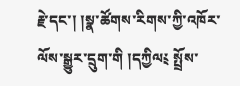རྗེ་དང་། །སྣ་ཚོགས་རིགས་ཀྱི་འཁོར་ལོས་སྒྱུར་དྲུག་གི །དཀྱིལ༴ སྤྲོས་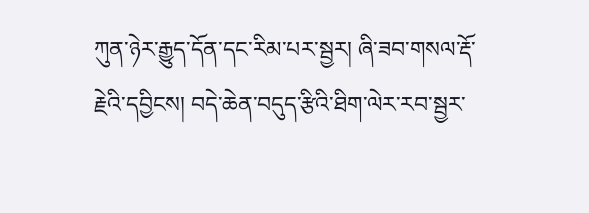ཀུན་ཉེར་རྒྱུད་དོན་དང་རིམ་པར་སྦྱར། ཞི་ཟབ་གསལ་རྡོ་རྗེའི་དབྱིངས། བདེ་ཆེན་བདུད་རྩིའི་ཐིག་ལེར་རབ་སྦྱར་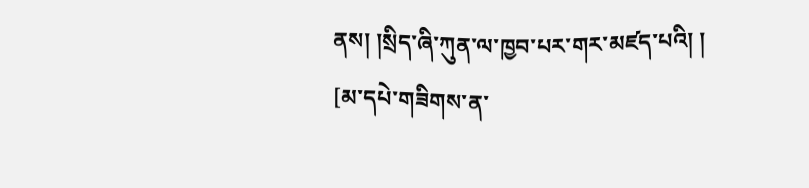ནས། །སྲིད་ཞི་ཀུན་ལ་ཁྱབ་པར་གར་མཛད་པའི། །
[མ་དཔེ་གཟིགས་ན་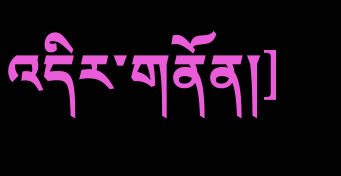འདིར་གནོན།]